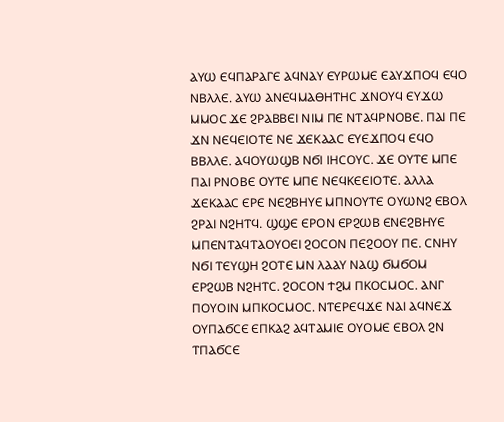ⲀⲨⲰ ⲈϤⲠⲀⲢⲀⲄⲈ ⲀϤⲚⲀⲨ ⲈⲨⲢⲰⲘⲈ ⲈⲀⲨϪⲠⲞϤ ⲈϤⲞ ⲚⲂⲖⲖⲈ. ⲀⲨⲰ ⲀⲚⲈϤⲘⲀⲐⲎⲦⲎⲤ ϪⲚⲞⲨϤ ⲈⲨϪⲰ ⲘⲘⲞⲤ ϪⲈ ϨⲢⲀⲂⲂⲈⲒ ⲚⲒⲘ ⲠⲈ ⲚⲦⲀϤⲢⲚⲞⲂⲈ. ⲠⲀⲒ ⲠⲈ ϪⲚ ⲚⲈϤⲈⲒⲞⲦⲈ ⲚⲈ ϪⲈⲔⲀⲀⲤ ⲈⲨⲈϪⲠⲞϤ ⲈϤⲞ ⲂⲂⲖⲖⲈ. ⲀϤⲞⲨⲰϢⲂ ⲚϬⲒ ⲒⲎⲤⲞⲨⲤ. ϪⲈ ⲞⲨⲦⲈ ⲘⲠⲈ ⲠⲀⲒ ⲢⲚⲞⲂⲈ ⲞⲨⲦⲈ ⲘⲠⲈ ⲚⲈϤⲔⲈⲈⲒⲞⲦⲈ. ⲀⲖⲖⲀ ϪⲈⲔⲀⲀⲤ ⲈⲢⲈ ⲚⲈϨⲂⲎⲨⲈ ⲘⲠⲚⲞⲨⲦⲈ ⲞⲨⲰⲚϨ ⲈⲂⲞⲖ ϨⲢⲀⲒ ⲚϨⲎⲦϤ. ϢϢⲈ ⲈⲢⲞⲚ ⲈⲢϨⲰⲂ ⲈⲚⲈϨⲂⲎⲨⲈ ⲘⲠⲈⲚⲦⲀϤⲦⲀⲞⲨⲞⲈⲒ ϨⲞⲤⲞⲚ ⲠⲈϨⲞⲞⲨ ⲠⲈ. ⲤⲚⲎⲨ ⲚϬⲒ ⲦⲈⲨϢⲎ ϨⲞⲦⲈ ⲘⲚ ⲖⲀⲀⲨ ⲚⲀϢ ϬⲘϬⲞⲘ ⲈⲢϨⲰⲂ ⲚϨⲎⲦⲤ. ϨⲞⲤⲞⲚ ϮϨⲘ ⲠⲔⲞⲤⲘⲞⲤ. ⲀⲚⲄ ⲠⲞⲨⲞⲒⲚ ⲘⲠⲔⲞⲤⲘⲞⲤ. ⲚⲦⲈⲢⲈϤϪⲈ ⲚⲀⲒ ⲀϤⲚⲈϪ ⲞⲨⲠⲀϬⲤⲈ ⲈⲠⲔⲀϨ ⲀϤⲦⲀⲘⲒⲈ ⲞⲨⲞⲘⲈ ⲈⲂⲞⲖ ϨⲚ ⲦⲠⲀϬⲤⲈ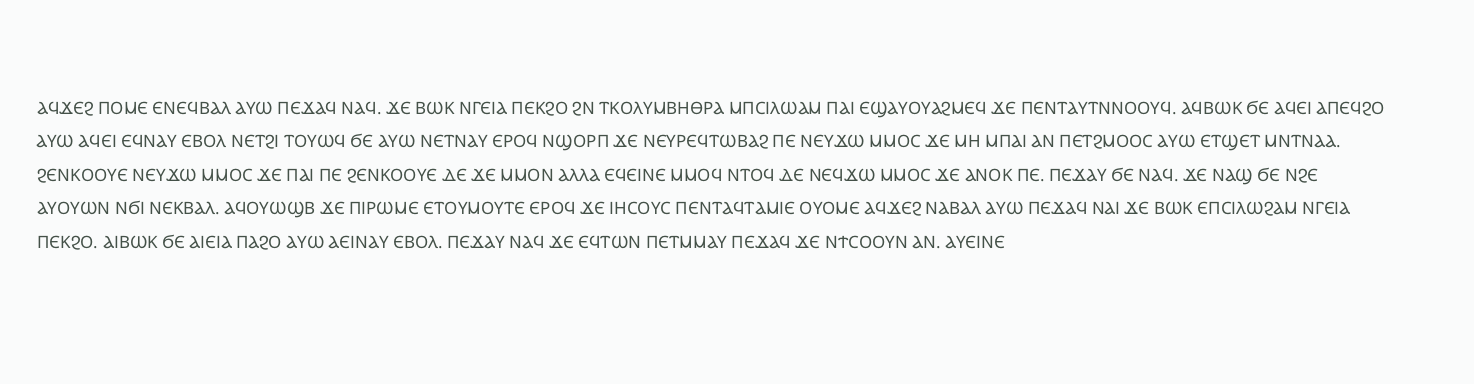ⲀϤϪⲈϨ ⲠⲞⲘⲈ ⲈⲚⲈϤⲂⲀⲖ ⲀⲨⲰ ⲠⲈϪⲀϤ ⲚⲀϤ. ϪⲈ ⲂⲰⲔ ⲚⲄⲈⲒⲀ ⲠⲈⲔϨⲞ ϨⲚ ⲦⲔⲞⲖⲨⲘⲂⲎⲐⲢⲀ ⲘⲠⲤⲒⲖⲰⲀⲘ ⲠⲀⲒ ⲈϢⲀⲨⲞⲨⲀϨⲘⲈϤ ϪⲈ ⲠⲈⲚⲦⲀⲨⲦⲚⲚⲞⲞⲨϤ. ⲀϤⲂⲰⲔ ϬⲈ ⲀϤⲈⲒ ⲀⲠⲈϤϨⲞ ⲀⲨⲰ ⲀϤⲈⲒ ⲈϤⲚⲀⲨ ⲈⲂⲞⲖ ⲚⲈⲦϨⲒ ⲦⲞⲨⲰϤ ϬⲈ ⲀⲨⲰ ⲚⲈⲦⲚⲀⲨ ⲈⲢⲞϤ ⲚϢⲞⲢⲠ ϪⲈ ⲚⲈⲨⲢⲈϤⲦⲰⲂⲀϨ ⲠⲈ ⲚⲈⲨϪⲰ ⲘⲘⲞⲤ ϪⲈ ⲘⲎ ⲘⲠⲀⲒ ⲀⲚ ⲠⲈⲦϨⲘⲞⲞⲤ ⲀⲨⲰ ⲈⲦϢⲈⲦ ⲘⲚⲦⲚⲀⲀ. ϨⲈⲚⲔⲞⲞⲨⲈ ⲚⲈⲨϪⲰ ⲘⲘⲞⲤ ϪⲈ ⲠⲀⲒ ⲠⲈ ϨⲈⲚⲔⲞⲞⲨⲈ ⲆⲈ ϪⲈ ⲘⲘⲞⲚ ⲀⲖⲖⲀ ⲈϤⲈⲒⲚⲈ ⲘⲘⲞϤ ⲚⲦⲞϤ ⲆⲈ ⲚⲈϤϪⲰ ⲘⲘⲞⲤ ϪⲈ ⲀⲚⲞⲔ ⲠⲈ. ⲠⲈϪⲀⲨ ϬⲈ ⲚⲀϤ. ϪⲈ ⲚⲀϢ ϬⲈ ⲚϨⲈ ⲀⲨⲞⲨⲰⲚ ⲚϬⲒ ⲚⲈⲔⲂⲀⲖ. ⲀϤⲞⲨⲰϢⲂ ϪⲈ ⲠⲒⲢⲰⲘⲈ ⲈⲦⲞⲨⲘⲞⲨⲦⲈ ⲈⲢⲞϤ ϪⲈ ⲒⲎⲤⲞⲨⲤ ⲠⲈⲚⲦⲀϤⲦⲀⲘⲒⲈ ⲞⲨⲞⲘⲈ ⲀϤϪⲈϨ ⲚⲀⲂⲀⲖ ⲀⲨⲰ ⲠⲈϪⲀϤ ⲚⲀⲒ ϪⲈ ⲂⲰⲔ ⲈⲠⲤⲒⲖⲰϨⲀⲘ ⲚⲄⲈⲒⲀ ⲠⲈⲔϨⲞ. ⲀⲒⲂⲰⲔ ϬⲈ ⲀⲒⲈⲒⲀ ⲠⲀϨⲞ ⲀⲨⲰ ⲀⲈⲒⲚⲀⲨ ⲈⲂⲞⲖ. ⲠⲈϪⲀⲨ ⲚⲀϤ ϪⲈ ⲈϤⲦⲰⲚ ⲠⲈⲦⲘⲘⲀⲨ ⲠⲈϪⲀϤ ϪⲈ ⲚϮⲤⲞⲞⲨⲚ ⲀⲚ. ⲀⲨⲈⲒⲚⲈ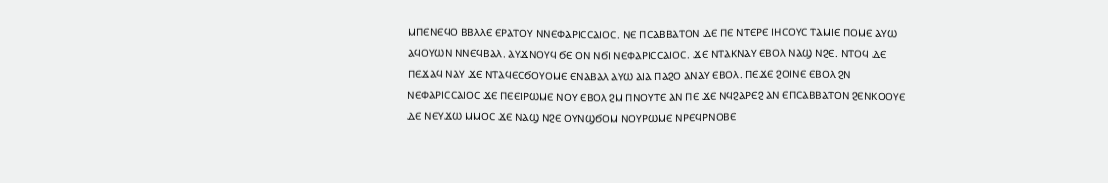ⲘⲠⲈⲚⲈϤⲞ ⲂⲂⲖⲖⲈ ⲈⲢⲀⲦⲞⲨ ⲚⲚⲈⲪⲀⲢⲒⲤⲤⲀⲒⲞⲤ. ⲚⲈ ⲠⲤⲀⲂⲂⲀⲦⲞⲚ ⲆⲈ ⲠⲈ ⲚⲦⲈⲢⲈ ⲒⲎⲤⲞⲨⲤ ⲦⲀⲘⲒⲈ ⲠⲞⲘⲈ ⲀⲨⲰ ⲀϤⲞⲨⲰⲚ ⲚⲚⲈϤⲂⲀⲖ. ⲀⲨϪⲚⲞⲨϤ ϬⲈ ⲞⲚ ⲚϬⲒ ⲚⲈⲪⲀⲢⲒⲤⲤⲀⲒⲞⲤ. ϪⲈ ⲚⲦⲀⲔⲚⲀⲨ ⲈⲂⲞⲖ ⲚⲀϢ ⲚϨⲈ. ⲚⲦⲞϤ ⲆⲈ ⲠⲈϪⲀϤ ⲚⲀⲨ ϪⲈ ⲚⲦⲀϤⲈⲤϬⲞⲨⲞⲘⲈ ⲈⲚⲀⲂⲀⲖ ⲀⲨⲰ ⲀⲒⲀ ⲠⲀϨⲞ ⲀⲚⲀⲨ ⲈⲂⲞⲖ. ⲠⲈϪⲈ ϨⲞⲒⲚⲈ ⲈⲂⲞⲖ ϨⲚ ⲚⲈⲪⲀⲢⲒⲤⲤⲀⲒⲞⲤ ϪⲈ ⲠⲈⲈⲒⲢⲰⲘⲈ ⲚⲞⲨ ⲈⲂⲞⲖ ϨⲘ ⲠⲚⲞⲨⲦⲈ ⲀⲚ ⲠⲈ ϪⲈ ⲚϤϨⲀⲢⲈϨ ⲀⲚ ⲈⲠⲤⲀⲂⲂⲀⲦⲞⲚ ϨⲈⲚⲔⲞⲞⲨⲈ ⲆⲈ ⲚⲈⲨϪⲰ ⲘⲘⲞⲤ ϪⲈ ⲚⲀϢ ⲚϨⲈ ⲞⲨⲚϢϬⲞⲘ ⲚⲞⲨⲢⲰⲘⲈ ⲚⲢⲈϤⲢⲚⲞⲂⲈ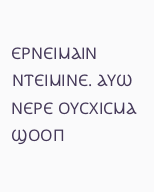ⲈⲢⲚⲈⲒⲘⲀⲒⲚ ⲚⲦⲈⲒⲘⲒⲚⲈ. ⲀⲨⲰ ⲚⲈⲢⲈ ⲞⲨⲤⲬⲒⲤⲘⲀ ϢⲞⲞⲠ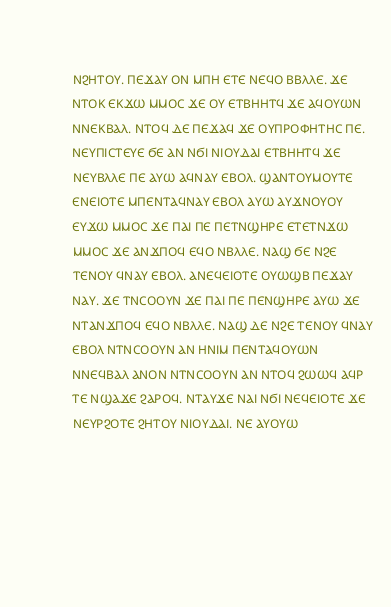ⲚϨⲎⲦⲞⲨ. ⲠⲈϪⲀⲨ ⲞⲚ ⲘⲠⲎ ⲈⲦⲈ ⲚⲈϤⲞ ⲂⲂⲖⲖⲈ. ϪⲈ ⲚⲦⲞⲔ ⲈⲔϪⲰ ⲘⲘⲞⲤ ϪⲈ ⲞⲨ ⲈⲦⲂⲎⲎⲦϤ ϪⲈ ⲀϤⲞⲨⲰⲚ ⲚⲚⲈⲔⲂⲀⲖ. ⲚⲦⲞϤ ⲆⲈ ⲠⲈϪⲀϤ ϪⲈ ⲞⲨⲠⲢⲞⲪⲎⲦⲎⲤ ⲠⲈ. ⲚⲈⲨⲠⲒⲤⲦⲈⲨⲈ ϬⲈ ⲀⲚ ⲚϬⲒ ⲚⲒⲞⲨⲆⲀⲒ ⲈⲦⲂⲎⲎⲦϤ ϪⲈ ⲚⲈⲨⲂⲖⲖⲈ ⲠⲈ ⲀⲨⲰ ⲀϤⲚⲀⲨ ⲈⲂⲞⲖ. ϢⲀⲚⲦⲞⲨⲘⲞⲨⲦⲈ ⲈⲚⲈⲒⲞⲦⲈ ⲘⲠⲈⲚⲦⲀϤⲚⲀⲨ ⲈⲂⲞⲖ ⲀⲨⲰ ⲀⲨϪⲚⲞⲨⲞⲨ ⲈⲨϪⲰ ⲘⲘⲞⲤ ϪⲈ ⲠⲀⲒ ⲠⲈ ⲠⲈⲦⲚϢⲎⲢⲈ ⲈⲦⲈⲦⲚϪⲰ ⲘⲘⲞⲤ ϪⲈ ⲀⲚϪⲠⲞϤ ⲈϤⲞ ⲚⲂⲖⲖⲈ. ⲚⲀϢ ϬⲈ ⲚϨⲈ ⲦⲈⲚⲞⲨ ϤⲚⲀⲨ ⲈⲂⲞⲖ. ⲀⲚⲈϤⲈⲒⲞⲦⲈ ⲞⲨⲰϢⲂ ⲠⲈϪⲀⲨ ⲚⲀⲨ. ϪⲈ ⲦⲚⲤⲞⲞⲨⲚ ϪⲈ ⲠⲀⲒ ⲠⲈ ⲠⲈⲚϢⲎⲢⲈ ⲀⲨⲰ ϪⲈ ⲚⲦⲀⲚϪⲠⲞϤ ⲈϤⲞ ⲚⲂⲖⲖⲈ. ⲚⲀϢ ⲆⲈ ⲚϨⲈ ⲦⲈⲚⲞⲨ ϤⲚⲀⲨ ⲈⲂⲞⲖ ⲚⲦⲚⲤⲞⲞⲨⲚ ⲀⲚ ⲎⲚⲒⲘ ⲠⲈⲚⲦⲀϤⲞⲨⲰⲚ ⲚⲚⲈϤⲂⲀⲖ ⲀⲚⲞⲚ ⲚⲦⲚⲤⲞⲞⲨⲚ ⲀⲚ ⲚⲦⲞϤ ϨⲰⲰϤ ⲀϤⲢ ⲦⲈ ⲚϢⲀϪⲈ ϨⲀⲢⲞϤ. ⲚⲦⲀⲨϪⲈ ⲚⲀⲒ ⲚϬⲒ ⲚⲈϤⲈⲒⲞⲦⲈ ϪⲈ ⲚⲈⲨⲢϨⲞⲦⲈ ϨⲎⲦⲞⲨ ⲚⲒⲞⲨⲆⲀⲒ. ⲚⲈ ⲀⲨⲞⲨⲰ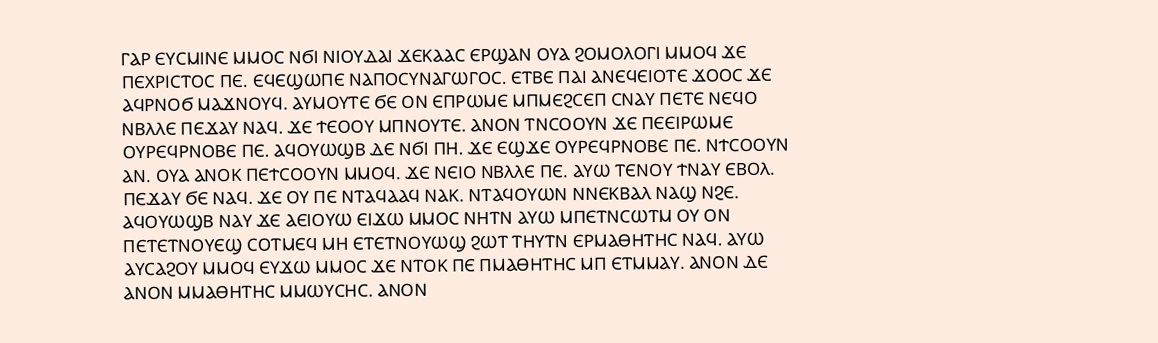ⲄⲀⲢ ⲈⲨⲤⲘⲒⲚⲈ ⲘⲘⲞⲤ ⲚϬⲒ ⲚⲒⲞⲨⲆⲀⲒ ϪⲈⲔⲀⲀⲤ ⲈⲢϢⲀⲚ ⲞⲨⲀ ϨⲞⲘⲞⲖⲞⲄⲒ ⲘⲘⲞϤ ϪⲈ ⲠⲈⲬⲢⲒⲤⲦⲞⲤ ⲠⲈ. ⲈϤⲈϢⲰⲠⲈ ⲚⲀⲠⲞⲤⲨⲚⲀⲄⲰⲄⲞⲤ. ⲈⲦⲂⲈ ⲠⲀⲒ ⲀⲚⲈϤⲈⲒⲞⲦⲈ ϪⲞⲞⲤ ϪⲈ ⲀϤⲢⲚⲞϬ ⲘⲀϪⲚⲞⲨϤ. ⲀⲨⲘⲞⲨⲦⲈ ϬⲈ ⲞⲚ ⲈⲠⲢⲰⲘⲈ ⲘⲠⲘⲈϨⲤⲈⲠ ⲤⲚⲀⲨ ⲠⲈⲦⲈ ⲚⲈϤⲞ ⲚⲂⲖⲖⲈ ⲠⲈϪⲀⲨ ⲚⲀϤ. ϪⲈ ϮⲈⲞⲞⲨ ⲘⲠⲚⲞⲨⲦⲈ. ⲀⲚⲞⲚ ⲦⲚⲤⲞⲞⲨⲚ ϪⲈ ⲠⲈⲈⲒⲢⲰⲘⲈ ⲞⲨⲢⲈϤⲢⲚⲞⲂⲈ ⲠⲈ. ⲀϤⲞⲨⲰϢⲂ ⲆⲈ ⲚϬⲒ ⲠⲎ. ϪⲈ ⲈϢϪⲈ ⲞⲨⲢⲈϤⲢⲚⲞⲂⲈ ⲠⲈ. ⲚϮⲤⲞⲞⲨⲚ ⲀⲚ. ⲞⲨⲀ ⲀⲚⲞⲔ ⲠⲈϮⲤⲞⲞⲨⲚ ⲘⲘⲞϤ. ϪⲈ ⲚⲈⲒⲞ ⲚⲂⲖⲖⲈ ⲠⲈ. ⲀⲨⲰ ⲦⲈⲚⲞⲨ ϮⲚⲀⲨ ⲈⲂⲞⲖ. ⲠⲈϪⲀⲨ ϬⲈ ⲚⲀϤ. ϪⲈ ⲞⲨ ⲠⲈ ⲚⲦⲀϤⲀⲀϤ ⲚⲀⲔ. ⲚⲦⲀϤⲞⲨⲰⲚ ⲚⲚⲈⲔⲂⲀⲖ ⲚⲀϢ ⲚϨⲈ. ⲀϤⲞⲨⲰϢⲂ ⲚⲀⲨ ϪⲈ ⲀⲈⲒⲞⲨⲰ ⲈⲒϪⲰ ⲘⲘⲞⲤ ⲚⲎⲦⲚ ⲀⲨⲰ ⲘⲠⲈⲦⲚⲤⲰⲦⲘ ⲞⲨ ⲞⲚ ⲠⲈⲦⲈⲦⲚⲞⲨⲈϢ ⲤⲞⲦⲘⲈϤ ⲘⲎ ⲈⲦⲈⲦⲚⲞⲨⲰϢ ϨⲰⲦ ⲦⲎⲨⲦⲚ ⲈⲢⲘⲀⲐⲎⲦⲎⲤ ⲚⲀϤ. ⲀⲨⲰ ⲀⲨⲤⲀϨⲞⲨ ⲘⲘⲞϤ ⲈⲨϪⲰ ⲘⲘⲞⲤ ϪⲈ ⲚⲦⲞⲔ ⲠⲈ ⲠⲘⲀⲐⲎⲦⲎⲤ ⲘⲠ ⲈⲦⲘⲘⲀⲨ. ⲀⲚⲞⲚ ⲆⲈ ⲀⲚⲞⲚ ⲘⲘⲀⲐⲎⲦⲎⲤ ⲘⲘⲰⲨⲤⲎⲤ. ⲀⲚⲞⲚ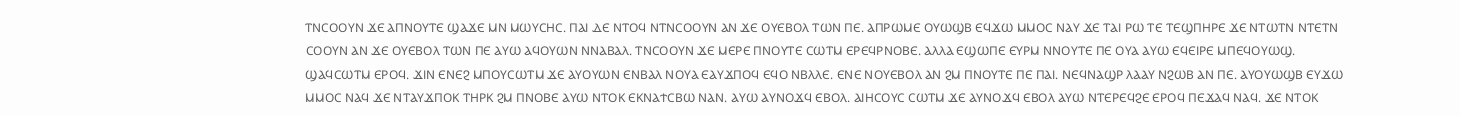ⲦⲚⲤⲞⲞⲨⲚ ϪⲈ ⲀⲠⲚⲞⲨⲦⲈ ϢⲀϪⲈ ⲘⲚ ⲘⲰⲨⲤⲎⲤ. ⲠⲀⲒ ⲆⲈ ⲚⲦⲞϤ ⲚⲦⲚⲤⲞⲞⲨⲚ ⲀⲚ ϪⲈ ⲞⲨⲈⲂⲞⲖ ⲦⲰⲚ ⲠⲈ. ⲀⲠⲢⲰⲘⲈ ⲞⲨⲰϢⲂ ⲈϤϪⲰ ⲘⲘⲞⲤ ⲚⲀⲨ ϪⲈ ⲦⲀⲒ ⲢⲰ ⲦⲈ ⲦⲈϢⲠⲎⲢⲈ ϪⲈ ⲚⲦⲰⲦⲚ ⲚⲦⲈⲦⲚ ⲤⲞⲞⲨⲚ ⲀⲚ ϪⲈ ⲞⲨⲈⲂⲞⲖ ⲦⲰⲚ ⲠⲈ ⲀⲨⲰ ⲀϤⲞⲨⲰⲚ ⲚⲚⲀⲂⲀⲖ. ⲦⲚⲤⲞⲞⲨⲚ ϪⲈ ⲘⲈⲢⲈ ⲠⲚⲞⲨⲦⲈ ⲤⲰⲦⲘ ⲈⲢⲈϤⲢⲚⲞⲂⲈ. ⲀⲖⲖⲀ ⲈϢⲰⲠⲈ ⲈⲨⲢⲘ ⲚⲚⲞⲨⲦⲈ ⲠⲈ ⲞⲨⲀ ⲀⲨⲰ ⲈϤⲈⲒⲢⲈ ⲘⲠⲈϤⲞⲨⲰϢ. ϢⲀϤⲤⲰⲦⲘ ⲈⲢⲞϤ. ϪⲒⲚ ⲈⲚⲈϨ ⲘⲠⲞⲨⲤⲰⲦⲘ ϪⲈ ⲀⲨⲞⲨⲰⲚ ⲈⲚⲂⲀⲖ ⲚⲞⲨⲀ ⲈⲀⲨϪⲠⲞϤ ⲈϤⲞ ⲚⲂⲖⲖⲈ. ⲈⲚⲈ ⲚⲞⲨⲈⲂⲞⲖ ⲀⲚ ϨⲘ ⲠⲚⲞⲨⲦⲈ ⲠⲈ ⲠⲀⲒ. ⲚⲈϤⲚⲀϢⲢ ⲖⲀⲀⲨ ⲚϨⲰⲂ ⲀⲚ ⲠⲈ. ⲀⲨⲞⲨⲰϢⲂ ⲈⲨϪⲰ ⲘⲘⲞⲤ ⲚⲀϤ ϪⲈ ⲚⲦⲀⲨϪⲠⲞⲔ ⲦⲎⲢⲔ ϨⲘ ⲠⲚⲞⲂⲈ ⲀⲨⲰ ⲚⲦⲞⲔ ⲈⲔⲚⲀϮⲤⲂⲰ ⲚⲀⲚ. ⲀⲨⲰ ⲀⲨⲚⲞϪϤ ⲈⲂⲞⲖ. ⲀⲒⲎⲤⲞⲨⲤ ⲤⲰⲦⲘ ϪⲈ ⲀⲨⲚⲞϪϤ ⲈⲂⲞⲖ ⲀⲨⲰ ⲚⲦⲈⲢⲈϤϨⲈ ⲈⲢⲞϤ ⲠⲈϪⲀϤ ⲚⲀϤ. ϪⲈ ⲚⲦⲞⲔ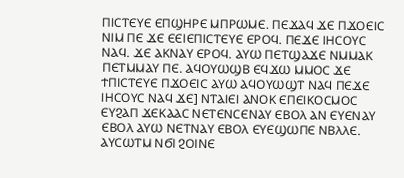ⲠⲒⲤⲦⲈⲨⲈ ⲈⲠϢⲎⲢⲈ ⲘⲠⲢⲰⲘⲈ. ⲠⲈϪⲀϤ ϪⲈ ⲠϪⲞⲈⲒⲤ ⲚⲒⲘ ⲠⲈ ϪⲈ ⲈⲈⲒⲈⲠⲒⲤⲦⲈⲨⲈ ⲈⲢⲞϤ. ⲠⲈϪⲈ ⲒⲎⲤⲞⲨⲤ ⲚⲀϤ. ϪⲈ ⲀⲔⲚⲀⲨ ⲈⲢⲞϤ. ⲀⲨⲰ ⲠⲈⲦϢⲀϪⲈ ⲚⲘⲘⲀⲔ ⲠⲈⲦⲘⲘⲀⲨ ⲠⲈ. ⲀϤⲞⲨⲰϢⲂ ⲈϤϪⲰ ⲘⲘⲞⲤ ϪⲈ ϮⲠⲒⲤⲦⲈⲨⲈ ⲠϪⲞⲈⲒⲤ ⲀⲨⲰ ⲀϤⲞⲨⲰϢⲦ ⲚⲀϤ ⲠⲈϪⲈ ⲒⲎⲤⲞⲨⲤ ⲚⲀϤ ϪⲈ] ⲚⲦⲀⲒⲈⲒ ⲀⲚⲞⲔ ⲈⲠⲈⲒⲔⲞⲤⲘⲞⲤ ⲈⲨϨⲀⲠ ϪⲈⲔⲀⲀⲤ ⲚⲈⲦⲈⲚⲤⲈⲚⲀⲨ ⲈⲂⲞⲖ ⲀⲚ ⲈⲨⲈⲚⲀⲨ ⲈⲂⲞⲖ ⲀⲨⲰ ⲚⲈⲦⲚⲀⲨ ⲈⲂⲞⲖ ⲈⲨⲈϢⲰⲠⲈ ⲚⲂⲖⲖⲈ. ⲀⲨⲤⲰⲦⲘ ⲚϬⲒ ϨⲞⲒⲚⲈ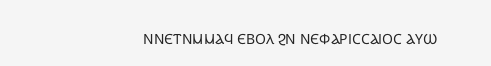ⲚⲚⲈⲦⲚⲘⲘⲀϤ ⲈⲂⲞⲖ ϨⲚ ⲚⲈⲪⲀⲢⲒⲤⲤⲀⲒⲞⲤ ⲀⲨⲰ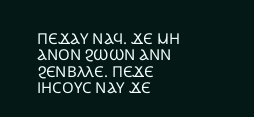ⲠⲈϪⲀⲨ ⲚⲀϤ. ϪⲈ ⲘⲎ ⲀⲚⲞⲚ ϨⲰⲰⲚ ⲀⲚⲚ ϨⲈⲚⲂⲖⲖⲈ. ⲠⲈϪⲈ ⲒⲎⲤⲞⲨⲤ ⲚⲀⲨ ϪⲈ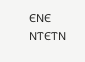ⲈⲚⲈ ⲚⲦⲈⲦⲚ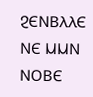ϨⲈⲚⲂⲖⲖⲈ ⲚⲈ ⲘⲘⲚ ⲚⲞⲂⲈ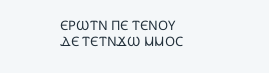ⲈⲢⲰⲦⲚ ⲠⲈ ⲦⲈⲚⲞⲨ ⲆⲈ ⲦⲈⲦⲚϪⲰ ⲘⲘⲞⲤ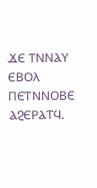ϪⲈ ⲦⲚⲚⲀⲨ ⲈⲂⲞⲖ ⲠⲈⲦⲚⲚⲞⲂⲈ ⲀϨⲈⲢⲀⲦϤ.